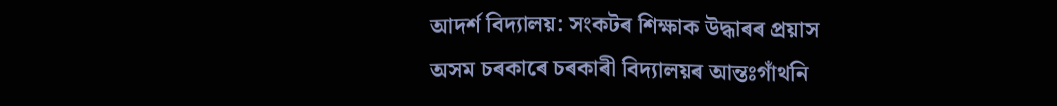আদৰ্শ বিদ্যালয়: সংকটৰ শিক্ষাক উদ্ধাৰৰ প্ৰয়াস
অসম চৰকাৰে চৰকাৰী বিদ্যালয়ৰ আন্তঃগাঁথনি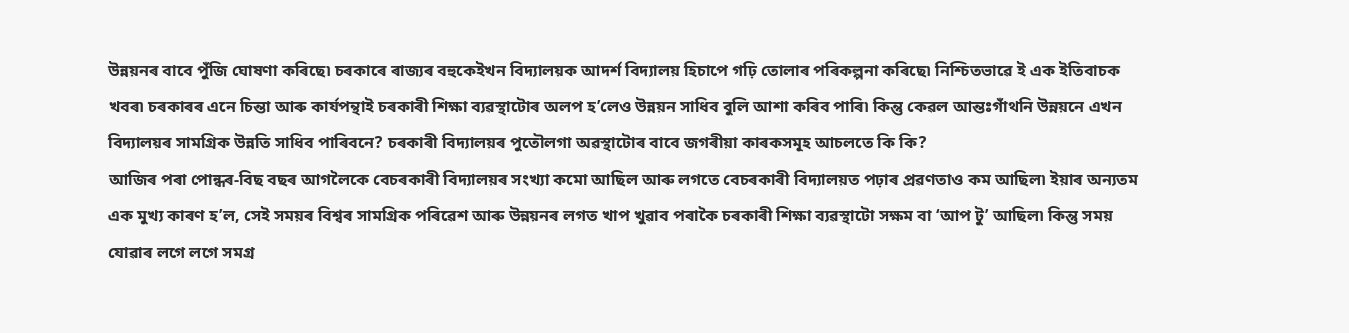উন্নয়নৰ বাবে পুঁজি ঘোষণা কৰিছে৷ চৰকাৰে ৰাজ্যৰ বহুকেইখন বিদ্যালয়ক আদৰ্শ বিদ্যালয় হিচাপে গঢ়ি তোলাৰ পৰিকল্পনা কৰিছে৷ নিশ্চিতভাৱে ই এক ইতিবাচক খবৰ৷ চৰকাৰৰ এনে চিন্তা আৰু কাৰ্যপন্থাই চৰকাৰী শিক্ষা ব্যৱস্থাটোৰ অলপ হ’লেও উন্নয়ন সাধিব বুলি আশা কৰিব পাৰি৷ কিন্তু কেৱল আন্তঃগাঁথনি উন্নয়নে এখন বিদ্যালয়ৰ সামগ্ৰিক উন্নতি সাধিব পাৰিবনে? চৰকাৰী বিদ্যালয়ৰ পুতৌলগা অৱস্থাটোৰ বাবে জগৰীয়া কাৰকসমূহ আচলতে কি কি?
আজিৰ পৰা পোন্ধৰ-বিছ বছৰ আগলৈকে বেচৰকাৰী বিদ্যালয়ৰ সংখ্যা কমো আছিল আৰু লগতে বেচৰকাৰী বিদ্যালয়ত পঢ়াৰ প্ৰৱণতাও কম আছিল৷ ইয়াৰ অন্যতম এক মুখ্য কাৰণ হ’ল, সেই সময়ৰ বিশ্বৰ সামগ্ৰিক পৰিৱেশ আৰু উন্নয়নৰ লগত খাপ খুৱাব পৰাকৈ চৰকাৰী শিক্ষা ব্যৱস্থাটো সক্ষম বা ‘আপ টু’ আছিল৷ কিন্তু সময় যোৱাৰ লগে লগে সমগ্ৰ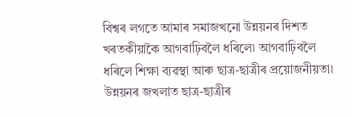বিশ্বৰ লগতে আমাৰ সমাজখনো উন্নয়নৰ দিশত খৰতকীয়াকৈ আগবাঢ়িবলৈ ধৰিলে৷ আগবাঢ়িবলৈ ধৰিলে শিক্ষা ব্যৱস্থা আৰু ছাত্ৰ-ছাত্ৰীৰ প্ৰয়োজনীয়তা৷ উন্নয়নৰ জখলাত ছাত্ৰ-ছাত্ৰীৰ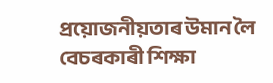প্ৰয়োজনীয়তাৰ উমান লৈ বেচৰকাৰী শিক্ষা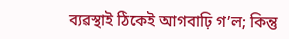ব্যৱস্থাই ঠিকেই আগবাঢ়ি গ’ল; কিন্তু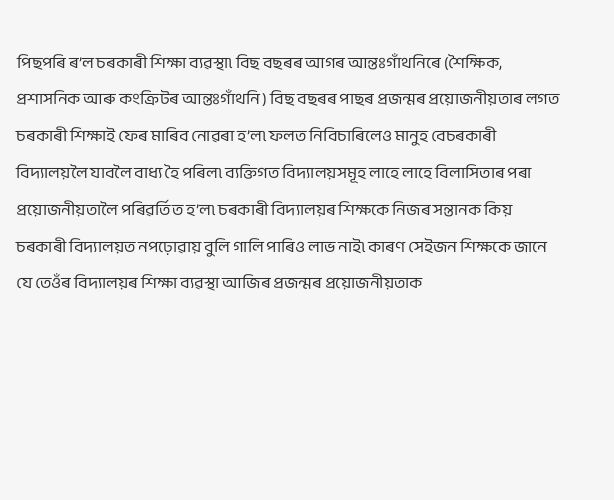পিছপৰি ৰ’ল চৰকাৰী শিক্ষা ব্যৱস্থা৷ বিছ বছৰৰ আগৰ আন্তঃগাঁথনিৰে (শৈক্ষিক, প্ৰশাসনিক আৰু কংক্ৰিটৰ আন্তঃগাঁথনি) বিছ বছৰৰ পাছৰ প্ৰজন্মৰ প্ৰয়োজনীয়তাৰ লগত চৰকাৰী শিক্ষাই ফেৰ মাৰিব নোৱৰা হ’ল৷ ফলত নিবিচাৰিলেও মানুহ বেচৰকাৰী বিদ্যালয়লৈ যাবলৈ বাধ্য হৈ পৰিল৷ ব্যক্তিগত বিদ্যালয়সমূহ লাহে লাহে বিলাসিতাৰ পৰা প্ৰয়োজনীয়তালৈ পৰিৱৰ্তিত হ’ল৷ চৰকাৰী বিদ্যালয়ৰ শিক্ষকে নিজৰ সন্তানক কিয় চৰকাৰী বিদ্যালয়ত নপঢ়োৱায় বুলি গালি পাৰিও লাভ নাই৷ কাৰণ সেইজন শিক্ষকে জানে যে তেওঁৰ বিদ্যালয়ৰ শিক্ষা ব্যৱস্থা আজিৰ প্ৰজন্মৰ প্ৰয়োজনীয়তাক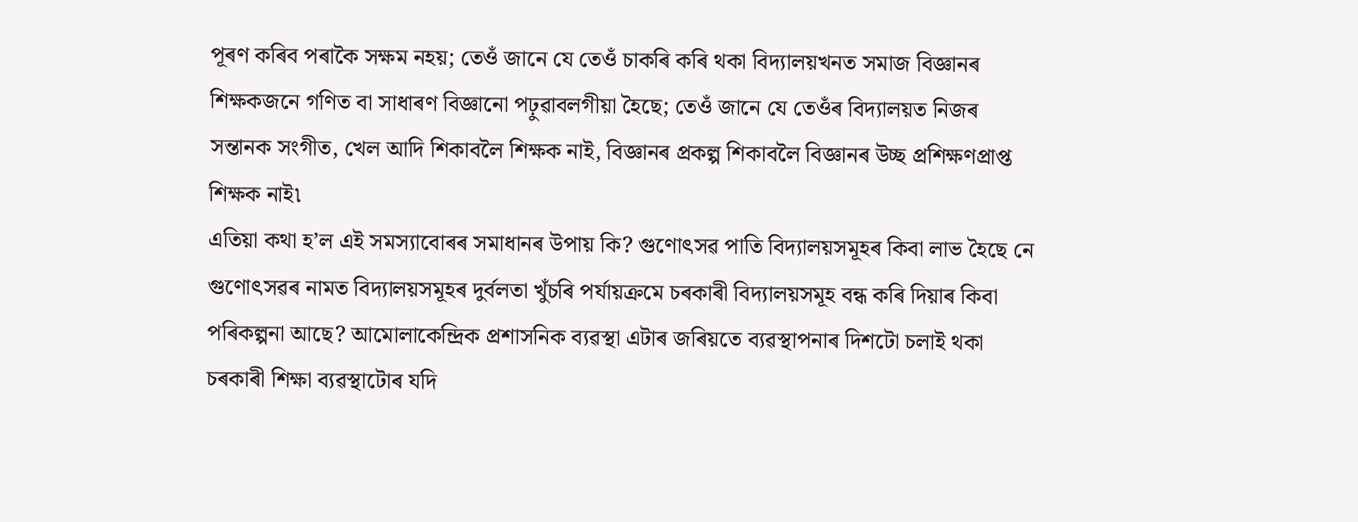পূৰণ কৰিব পৰাকৈ সক্ষম নহয়; তেওঁ জানে যে তেওঁ চাকৰি কৰি থকা বিদ্যালয়খনত সমাজ বিজ্ঞানৰ শিক্ষকজনে গণিত বা সাধাৰণ বিজ্ঞানো পঢ়ুৱাবলগীয়া হৈছে; তেওঁ জানে যে তেওঁৰ বিদ্যালয়ত নিজৰ সন্তানক সংগীত, খেল আদি শিকাবলৈ শিক্ষক নাই, বিজ্ঞানৰ প্ৰকল্প শিকাবলৈ বিজ্ঞানৰ উচ্ছ প্ৰশিক্ষণপ্ৰাপ্ত শিক্ষক নাই৷
এতিয়া কথা হ’ল এই সমস্যাবোৰৰ সমাধানৰ উপায় কি? গুণোৎসৱ পাতি বিদ্যালয়সমূহৰ কিবা লাভ হৈছে নে গুণোৎসৱৰ নামত বিদ্যালয়সমূহৰ দুৰ্বলতা খুঁচৰি পৰ্যায়ক্ৰমে চৰকাৰী বিদ্যালয়সমূহ বন্ধ কৰি দিয়াৰ কিবা পৰিকল্পনা আছে? আমোলাকেন্দ্ৰিক প্ৰশাসনিক ব্যৱস্থা এটাৰ জৰিয়তে ব্যৱস্থাপনাৰ দিশটো চলাই থকা চৰকাৰী শিক্ষা ব্যৱস্থাটোৰ যদি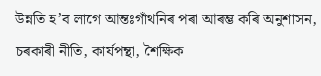উন্নতি হ’ব লাগে আন্তঃগাঁথনিৰ পৰা আৰম্ভ কৰি অনুশাসন, চৰকাৰী নীতি, কাৰ্যপন্থা, শৈক্ষিক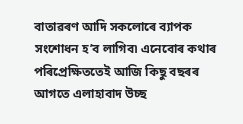বাতাৱৰণ আদি সকলোৰে ব্যাপক সংশোধন হ’ব লাগিব৷ এনেবোৰ কথাৰ পৰিপ্ৰেক্ষিততেই আজি কিছু বছৰৰ আগতে এলাহাবাদ উচ্ছ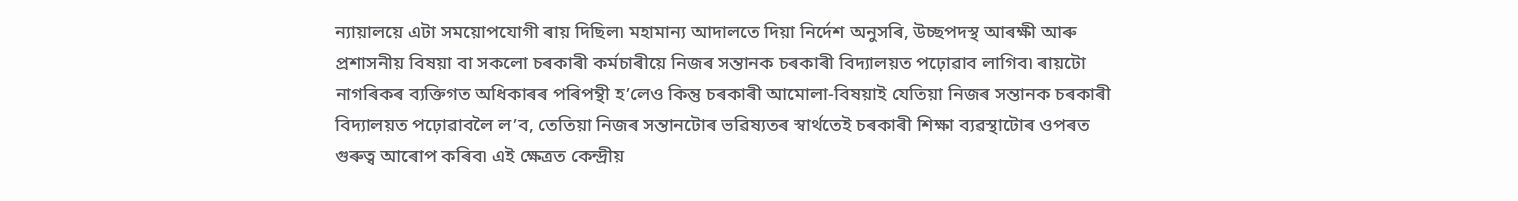ন্যায়ালয়ে এটা সময়োপযোগী ৰায় দিছিল৷ মহামান্য আদালতে দিয়া নিৰ্দেশ অনুসৰি, উচ্ছপদস্থ আৰক্ষী আৰু প্ৰশাসনীয় বিষয়া বা সকলো চৰকাৰী কৰ্মচাৰীয়ে নিজৰ সন্তানক চৰকাৰী বিদ্যালয়ত পঢ়োৱাব লাগিব৷ ৰায়টো নাগৰিকৰ ব্যক্তিগত অধিকাৰৰ পৰিপন্থী হ’লেও কিন্তু চৰকাৰী আমোলা-বিষয়াই যেতিয়া নিজৰ সন্তানক চৰকাৰী বিদ্যালয়ত পঢ়োৱাবলৈ ল’ব, তেতিয়া নিজৰ সন্তানটোৰ ভৱিষ্যতৰ স্বাৰ্থতেই চৰকাৰী শিক্ষা ব্যৱস্থাটোৰ ওপৰত গুৰুত্ব আৰোপ কৰিব৷ এই ক্ষেত্ৰত কেন্দ্ৰীয়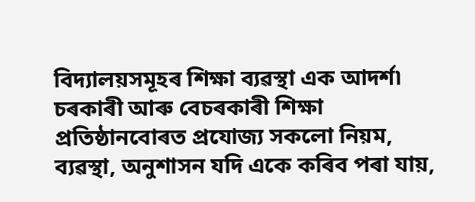বিদ্যালয়সমূহৰ শিক্ষা ব্যৱস্থা এক আদৰ্শ৷ চৰকাৰী আৰু বেচৰকাৰী শিক্ষা প্ৰতিষ্ঠানবোৰত প্ৰযোজ্য সকলো নিয়ম, ব্যৱস্থা, অনুশাসন যদি একে কৰিব পৰা যায়,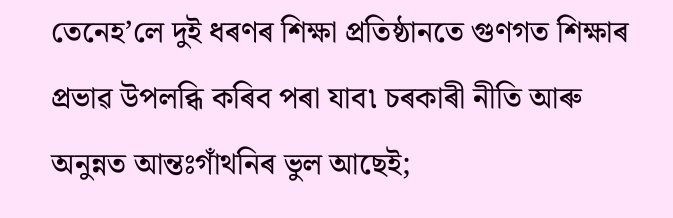তেনেহ’লে দুই ধৰণৰ শিক্ষা প্ৰতিষ্ঠানতে গুণগত শিক্ষাৰ প্ৰভাৱ উপলব্ধি কৰিব পৰা যাব৷ চৰকাৰী নীতি আৰু অনুন্নত আন্তঃগাঁথনিৰ ভুল আছেই;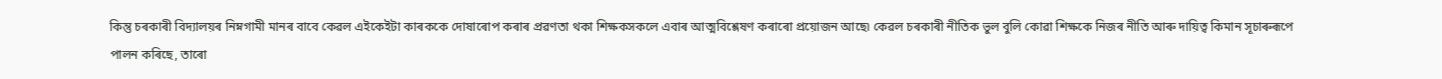কিন্তু চৰকাৰী বিদ্যালয়ৰ নিম্নগামী মানৰ বাবে কেৱল এইকেইটা কাৰককে দোষাৰোপ কৰাৰ প্ৰৱণতা থকা শিক্ষকসকলে এবাৰ আত্মবিশ্লেষণ কৰাৰো প্ৰয়োজন আছে৷ কেৱল চৰকাৰী নীতিক ভুল বুলি কোৱা শিক্ষকে নিজৰ নীতি আৰু দায়িত্ব কিমান সূচাৰুৰূপে পালন কৰিছে, তাৰো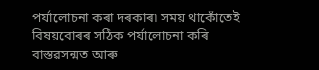পৰ্যালোচনা কৰা দৰকাৰ৷ সময় থাকোঁতেই বিষয়বোৰৰ সঠিক পৰ্যালোচনা কৰি বাস্তৱসন্মত আৰু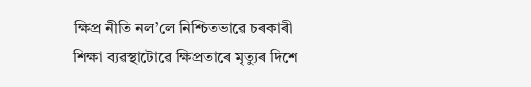ক্ষিপ্ৰ নীতি নল’লে নিশ্চিতভাৱে চৰকাৰী শিক্ষা ব্যৱস্থাটোৱে ক্ষিপ্ৰতাৰে মৃত্যুৰ দিশে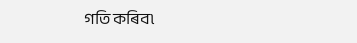গতি কৰিব৷